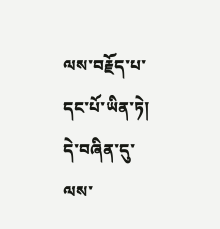ལས་བརྗོད་པ་དང་པོ་ཡིན་ཏེ། དེ་བཞིན་དུ་ལས་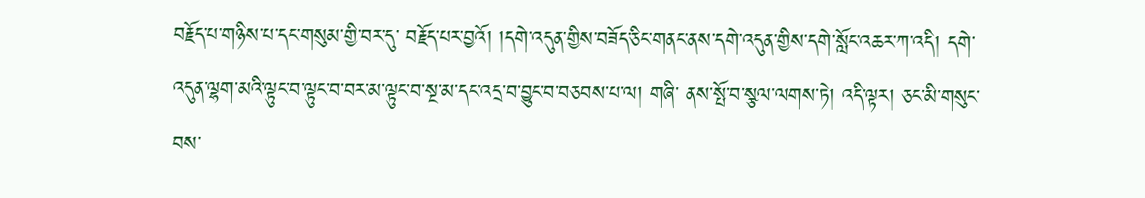བརྗོད་པ་གཉིས་པ་དང་གསུམ་གྱི་བར་དུ་ བརྗོད་པར་བྱའོ། །དགེ་འདུན་གྱིས་བཟོད་ཅིང་གནང་ནས་དགེ་འདུན་གྱིས་དགེ་སློང་འཆར་ཀ་འདི། དགེ་འདུན་ལྷག་མའི་ལྟུང་བ་ལྟུང་བ་བར་མ་ལྟུང་བ་སྔ་མ་དང་འདྲ་བ་བྱུང་བ་བཅབས་པ་ལ། གཞི་ ནས་སྤོ་བ་སྩལ་ལགས་ཏེ། འདི་ལྟར། ཅང་མི་གསུང་བས་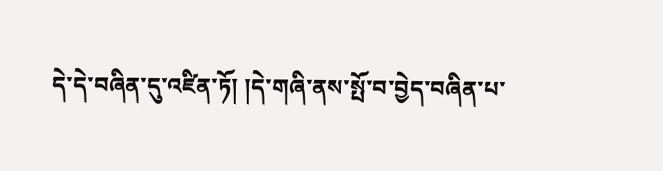དེ་དེ་བཞིན་དུ་འཛིན་ཏོ། །དེ་གཞི་ནས་སྤོ་བ་བྱེད་བཞིན་པ་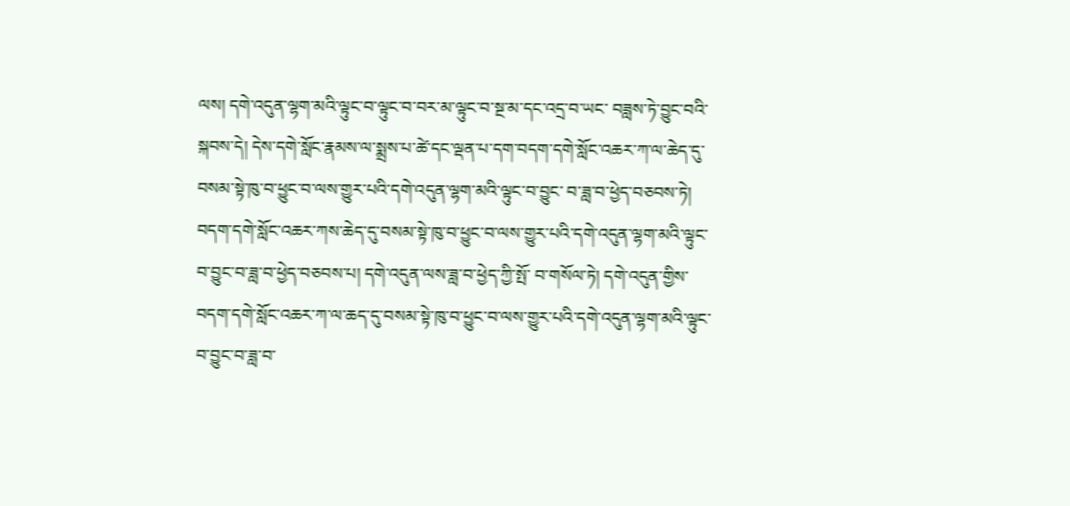ལས། དགེ་འདུན་ལྷག་མའི་ལྟུང་བ་ལྟུང་བ་བར་མ་ལྟུང་བ་སྔ་མ་དང་འདྲ་བ་ཡང་ བཟླས་ཏེ་བྱུང་བའི་སྐབས་དེ། དེས་དགེ་སློང་རྣམས་ལ་སྨྲས་པ་ཚེ་དང་ལྡན་པ་དག་བདག་དགེ་སློང་འཆར་ཀ་ལ་ཆེད་དུ་བསམ་སྟེ་ཁུ་བ་ཕྱུང་བ་ལས་གྱུར་པའི་དགེ་འདུན་ལྷག་མའི་ལྟུང་བ་བྱུང་ བ་ཟླ་བ་ཕྱེད་བཅབས་ཏེ། བདག་དགེ་སློང་འཆར་ཀས་ཆེད་དུ་བསམ་སྟེ་ཁུ་བ་ཕྱུང་བ་ལས་གྱུར་པའི་དགེ་འདུན་ལྷག་མའི་ལྟུང་བ་བྱུང་བ་ཟླ་བ་ཕྱེད་བཅབས་པ། དགེ་འདུན་ལས་ཟླ་བ་ཕྱེད་ཀྱི་སྤོ་ བ་གསོལ་ཏེ། དགེ་འདུན་གྱིས་བདག་དགེ་སློང་འཆར་ཀ་ལ་ཆད་དུ་བསམ་སྟེ་ཁུ་བ་ཕྱུང་བ་ལས་གྱུར་པའི་དགེ་འདུན་ལྷག་མའི་ལྟུང་བ་བྱུང་བ་ཟླ་བ་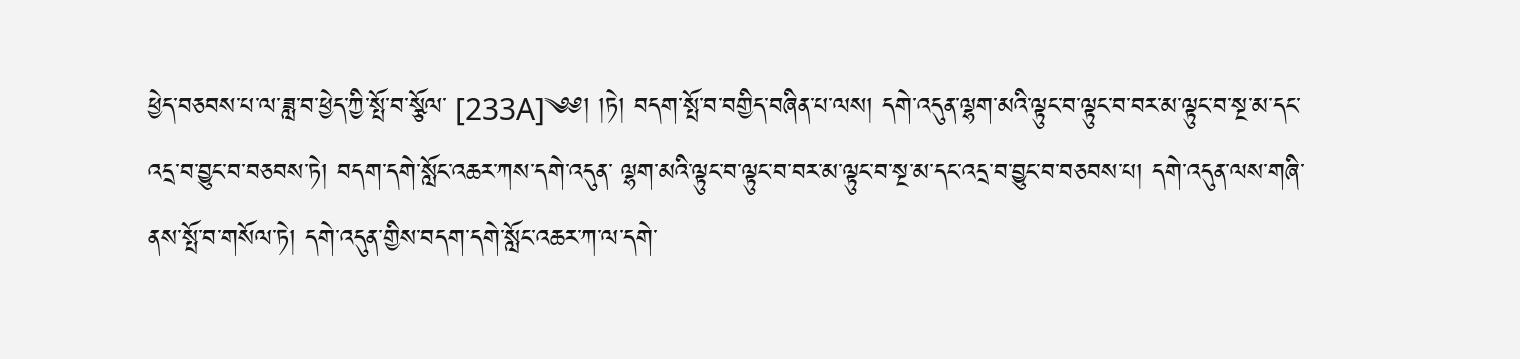ཕྱེད་བཅབས་པ་ལ་ཟླ་བ་ཕྱེད་ཀྱི་སྤོ་བ་སྩོལ་ [233A]༄༅། །ཏེ། བདག་སྤོ་བ་བགྱིད་བཞིན་པ་ལས། དགེ་འདུན་ལྷག་མའི་ལྟུང་བ་ལྟུང་བ་བར་མ་ལྟུང་བ་སྔ་མ་དང་འདྲ་བ་བྱུང་བ་བཅབས་ཏེ། བདག་དགེ་སློང་འཆར་ཀས་དགེ་འདུན་ ལྷག་མའི་ལྟུང་བ་ལྟུང་བ་བར་མ་ལྟུང་བ་སྔ་མ་དང་འདྲ་བ་བྱུང་བ་བཅབས་པ། དགེ་འདུན་ལས་གཞི་ནས་སྤོ་བ་གསོལ་ཏེ། དགེ་འདུན་གྱིས་བདག་དགེ་སློང་འཆར་ཀ་ལ་དགེ་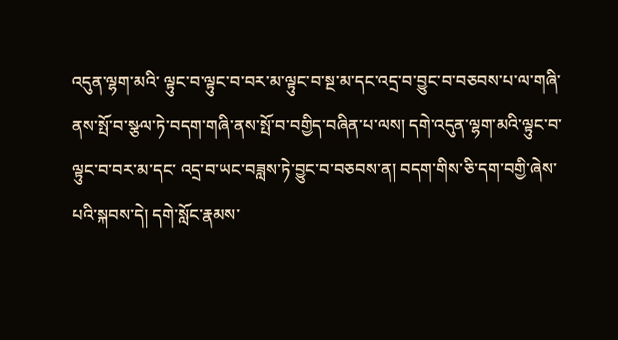འདུན་ལྷག་མའི་ ལྟུང་བ་ལྟུང་བ་བར་མ་ལྟུང་བ་སྔ་མ་དང་འདྲ་བ་བྱུང་བ་བཅབས་པ་ལ་གཞི་ནས་སྤོ་བ་སྩལ་ཏེ་བདག་གཞི་ནས་སྤོ་བ་བགྱིད་བཞིན་པ་ལས། དགེ་འདུན་ལྷག་མའི་ལྟུང་བ་ལྟུང་བ་བར་མ་དང་ འདྲ་བ་ཡང་བཟླས་ཏེ་བྱུང་བ་བཅབས་ན། བདག་གིས་ཅི་དག་བགྱི་ཞེས་པའི་སྐབས་དེ། དགེ་སློང་རྣམས་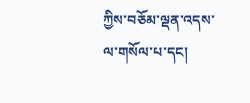ཀྱིས་བཅོམ་ལྡན་འདས་ལ་གསོལ་པ་དང།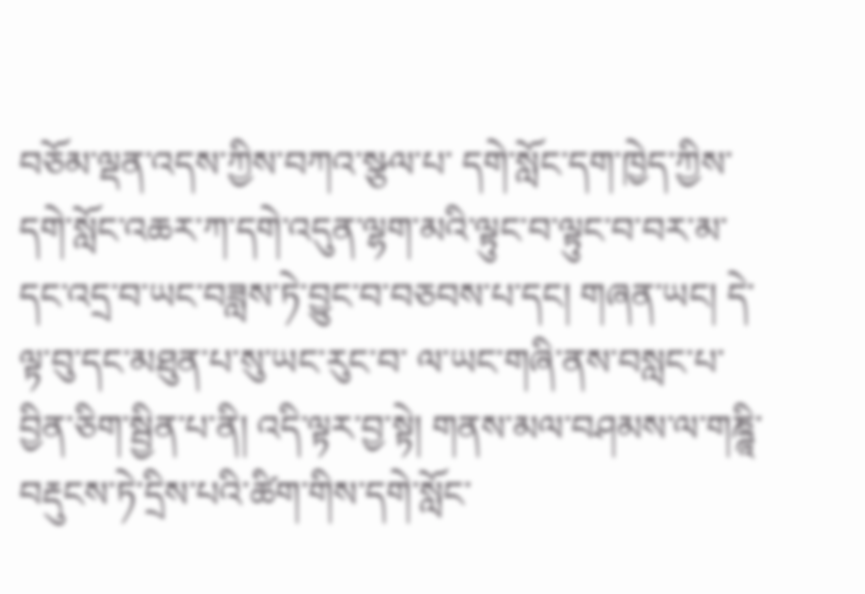བཅོམ་ལྡན་འདས་ཀྱིས་བཀའ་སྩལ་པ་ དགེ་སློང་དག་ཁྱེད་ཀྱིས་དགེ་སློང་འཆར་ཀ་དགེ་འདུན་ལྷག་མའི་ལྟུང་བ་ལྟུང་བ་བར་མ་དང་འདྲ་བ་ཡང་བཟླས་ཏེ་བྱུང་བ་བཅབས་པ་དང། གཞན་ཡང། དེ་ལྟ་བུ་དང་མཐུན་པ་སུ་ཡང་རུང་བ་ ལ་ཡང་གཞི་ནས་བསླང་པ་བྱིན་ཅིག་སྦྱིན་པ་ནི། འདི་ལྟར་བྱ་སྟེ། གནས་མལ་བཤམས་ལ་གཎྜཱི་བརྡུངས་ཏེ་དྲིས་པའི་ཚིག་གིས་དགེ་སློང་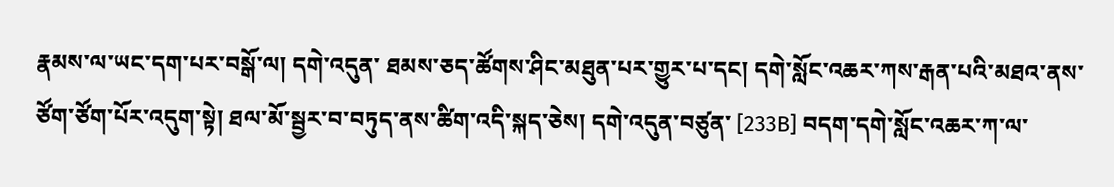རྣམས་ལ་ཡང་དག་པར་བསྒོ་ལ། དགེ་འདུན་ ཐམས་ཅད་ཚོགས་ཤིང་མཐུན་པར་གྱུར་པ་དང། དགེ་སློང་འཆར་ཀས་རྒན་པའི་མཐའ་ནས་ཙོག་ཙོག་པོར་འདུག་སྟེ། ཐལ་མོ་སྦྱར་བ་བཏུད་ནས་ཚིག་འདི་སྐད་ཅེས། དགེ་འདུན་བཙུན་ [233B] བདག་དགེ་སློང་འཆར་ཀ་ལ་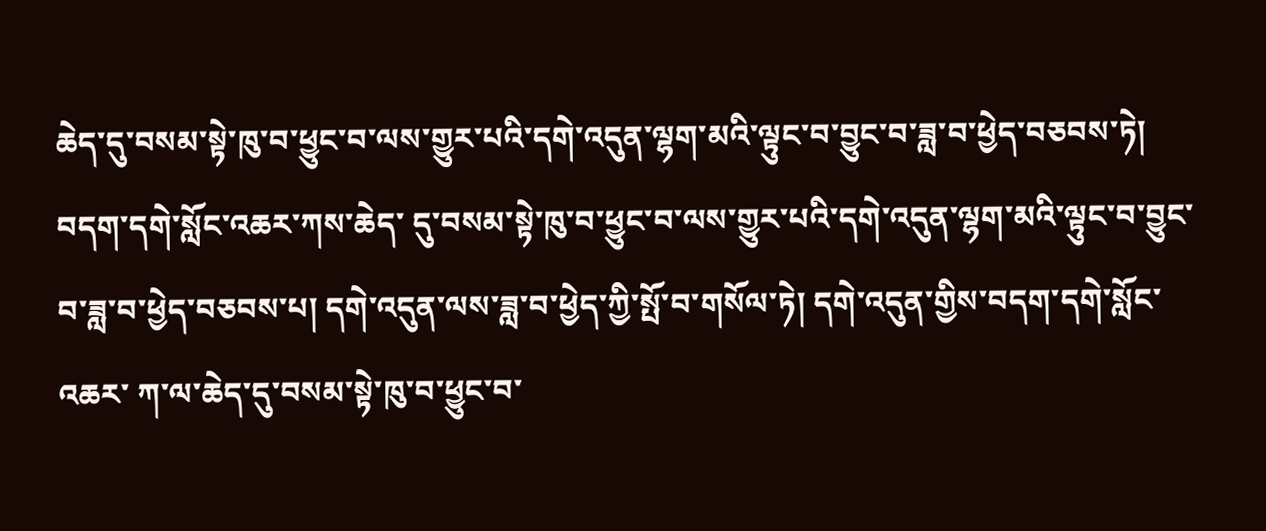ཆེད་དུ་བསམ་སྟེ་ཁུ་བ་ཕྱུང་བ་ལས་གྱུར་པའི་དགེ་འདུན་ལྷག་མའི་ལྟུང་བ་བྱུང་བ་ཟླ་བ་ཕྱེད་བཅབས་ཏེ། བདག་དགེ་སློང་འཆར་ཀས་ཆེད་ དུ་བསམ་སྟེ་ཁུ་བ་ཕྱུང་བ་ལས་གྱུར་པའི་དགེ་འདུན་ལྷག་མའི་ལྟུང་བ་བྱུང་བ་ཟླ་བ་ཕྱེད་བཅབས་པ། དགེ་འདུན་ལས་ཟླ་བ་ཕྱེད་ཀྱི་སྤོ་བ་གསོལ་ཏེ། དགེ་འདུན་གྱིས་བདག་དགེ་སློང་འཆར་ ཀ་ལ་ཆེད་དུ་བསམ་སྟེ་ཁུ་བ་ཕྱུང་བ་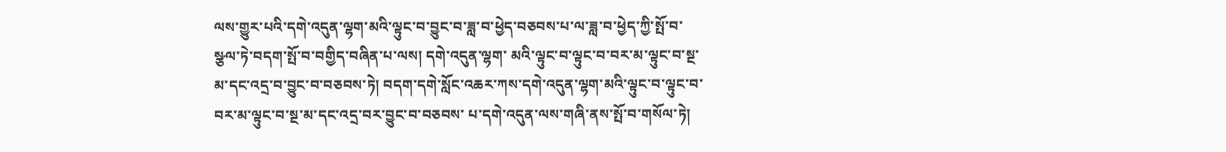ལས་གྱུར་པའི་དགེ་འདུན་ལྷག་མའི་ལྟུང་བ་བྱུང་བ་ཟླ་བ་ཕྱེད་བཅབས་པ་ལ་ཟླ་བ་ཕྱེད་ཀྱི་སྤོ་བ་སྩལ་ཏེ་བདག་སྤོ་བ་བགྱིད་བཞིན་པ་ལས། དགེ་འདུན་ལྷག་ མའི་ལྟུང་བ་ལྟུང་བ་བར་མ་ལྟུང་བ་སྔ་མ་དང་འདྲ་བ་བྱུང་བ་བཅབས་ཏེ། བདག་དགེ་སློང་འཆར་ཀས་དགེ་འདུན་ལྷག་མའི་ལྟུང་བ་ལྟུང་བ་བར་མ་ལྟུང་བ་སྔ་མ་དང་འདྲ་བར་བྱུང་བ་བཅབས་ པ་དགེ་འདུན་ལས་གཞི་ནས་སྤོ་བ་གསོལ་ཏེ།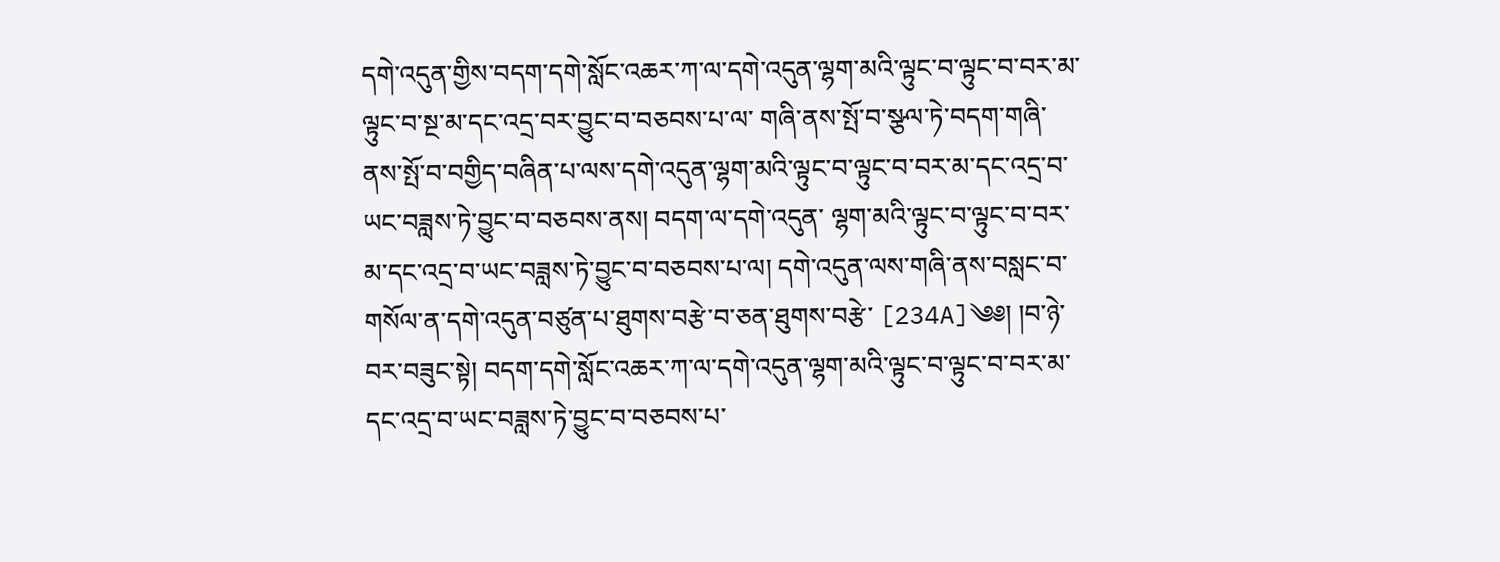དགེ་འདུན་གྱིས་བདག་དགེ་སློང་འཆར་ཀ་ལ་དགེ་འདུན་ལྷག་མའི་ལྟུང་བ་ལྟུང་བ་བར་མ་ལྟུང་བ་སྔ་མ་དང་འདྲ་བར་བྱུང་བ་བཅབས་པ་ལ་ གཞི་ནས་སྤོ་བ་སྩལ་ཏེ་བདག་གཞི་ནས་སྤོ་བ་བགྱིད་བཞིན་པ་ལས་དགེ་འདུན་ལྷག་མའི་ལྟུང་བ་ལྟུང་བ་བར་མ་དང་འདྲ་བ་ཡང་བཟླས་ཏེ་བྱུང་བ་བཅབས་ནས། བདག་ལ་དགེ་འདུན་ ལྷག་མའི་ལྟུང་བ་ལྟུང་བ་བར་མ་དང་འདྲ་བ་ཡང་བཟླས་ཏེ་བྱུང་བ་བཅབས་པ་ལ། དགེ་འདུན་ལས་གཞི་ནས་བསླང་བ་གསོལ་ན་དགེ་འདུན་བཙུན་པ་ཐུགས་བརྩེ་བ་ཅན་ཐུགས་བརྩེ་ [234A]༄༅། །བ་ཉེ་བར་བཟུང་སྟེ། བདག་དགེ་སློང་འཆར་ཀ་ལ་དགེ་འདུན་ལྷག་མའི་ལྟུང་བ་ལྟུང་བ་བར་མ་དང་འདྲ་བ་ཡང་བཟླས་ཏེ་བྱུང་བ་བཅབས་པ་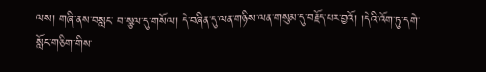ལས། གཞི་ནས་བསླང་ བ་སྩལ་དུ་གསོལ། དེ་བཞིན་དུ་ལན་གཉིས་ལན་གསུམ་དུ་བརྗོད་པར་བྱའོ། །དེའི་འོག་ཏུ་དགེ་སློང་གཅིག་གིས་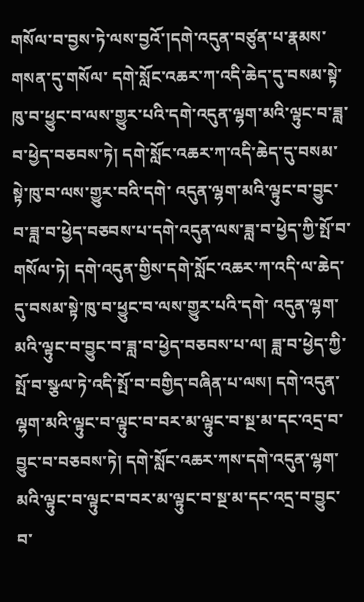གསོལ་བ་བྱས་ཏེ་ལས་བྱའོ་།དགེ་འདུན་བཙུན་པ་རྣམས་གསན་དུ་གསོལ་ དགེ་སློང་འཆར་ཀ་འདི་ཆེད་དུ་བསམ་སྟེ་ཁུ་བ་ཕྱུང་བ་ལས་གྱུར་པའི་དགེ་འདུན་ལྷག་མའི་ལྟུང་བ་ཟླ་བ་ཕྱེད་བཅབས་ཏེ། དགེ་སློང་འཆར་ཀ་འདི་ཆེད་དུ་བསམ་སྟེ་ཁུ་བ་ལས་གྱུར་བའི་དགེ་ འདུན་ལྷག་མའི་ལྟུང་བ་བྱུང་བ་ཟླ་བ་ཕྱེད་བཅབས་པ་དགེ་འདུན་ལས་ཟླ་བ་ཕྱེད་ཀྱི་སྤོ་བ་གསོལ་ཏེ། དགེ་འདུན་གྱིས་དགེ་སློང་འཆར་ཀ་འདི་ལ་ཆེད་དུ་བསམ་སྟེ་ཁུ་བ་ཕྱུང་བ་ལས་གྱུར་པའི་དགེ་ འདུན་ལྷག་མའི་ལྟུང་བ་བྱུང་བ་ཟླ་བ་ཕྱེད་བཅབས་པ་ལ། ཟླ་བ་ཕྱེད་ཀྱི་སྤོ་བ་སྩལ་ཏེ་འདི་སྤོ་བ་བགྱིད་བཞིན་པ་ལས། དགེ་འདུན་ལྷག་མའི་ལྟུང་བ་ལྟུང་བ་བར་མ་ལྟུང་བ་སྔ་མ་དང་འདྲ་བ་ བྱུང་བ་བཅབས་ཏེ། དགེ་སློང་འཆར་ཀས་དགེ་འདུན་ལྷག་མའི་ལྟུང་བ་ལྟུང་བ་བར་མ་ལྟུང་བ་སྔ་མ་དང་འདྲ་བ་བྱུང་བ་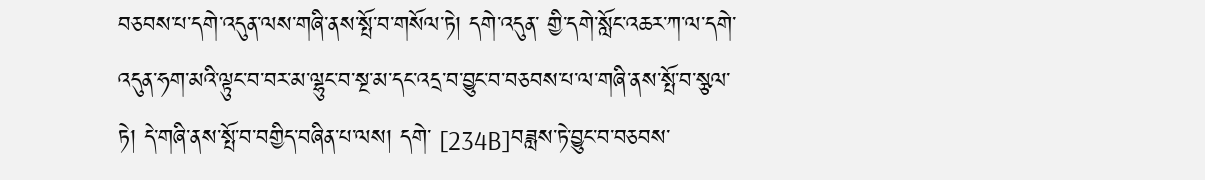བཅབས་པ་དགེ་འདུན་ལས་གཞི་ནས་སྤོ་བ་གསོལ་ཏེ། དགེ་འདུན་ གྱི་དགེ་སློང་འཆར་ཀ་ལ་དགེ་འདུན་ཧག་མའི་ལྟུང་བ་བར་མ་ལྷུང་བ་སྔ་མ་དང་འདྲ་བ་བྱུང་བ་བཅབས་པ་ལ་གཞི་ནས་སྤོ་བ་སྩལ་ཏེ། དེ་གཞི་ནས་སྤོ་བ་བགྱིད་བཞིན་པ་ལས། དགེ་ [234B]བཟླས་ཏེ་བྱུང་བ་བཅབས་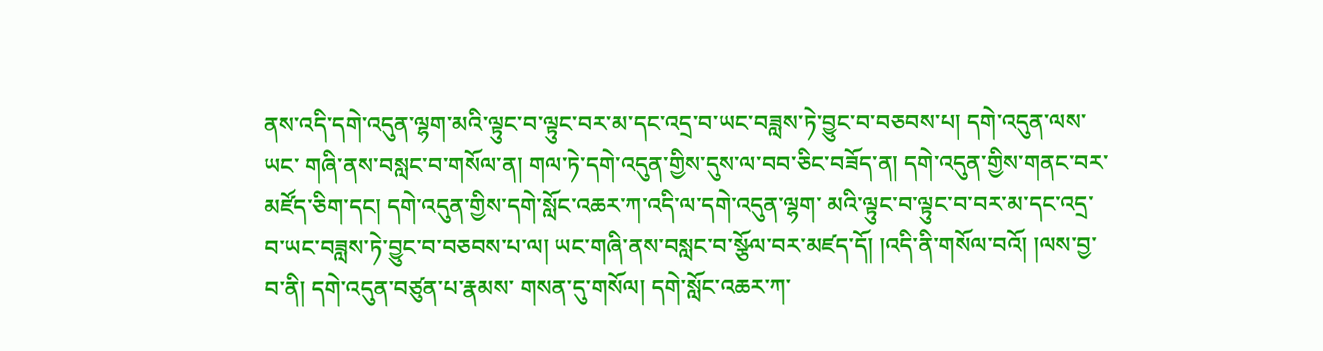ནས་འདི་དགེ་འདུན་ལྷག་མའི་ལྟུང་བ་ལྟུང་བར་མ་དང་འདྲ་བ་ཡང་བཟླས་ཏེ་བྱུང་བ་བཅབས་པ། དགེ་འདུན་ལས་ཡང་ གཞི་ནས་བསླང་བ་གསོལ་ན། གལ་ཏེ་དགེ་འདུན་གྱིས་དུས་ལ་བབ་ཅིང་བཟོད་ན། དགེ་འདུན་གྱིས་གནང་བར་མཛོད་ཅིག་དང། དགེ་འདུན་གྱིས་དགེ་སློང་འཆར་ཀ་འདི་ལ་དགེ་འདུན་ལྷག་ མའི་ལྟུང་བ་ལྟུང་བ་བར་མ་དང་འདྲ་བ་ཡང་བཟླས་ཏེ་བྱུང་བ་བཅབས་པ་ལ། ཡང་གཞི་ནས་བསླང་བ་སྩོལ་བར་མཛད་དོ། །འདི་ནི་གསོལ་བའོ། །ལས་བྱ་བ་ནི། དགེ་འདུན་བཙུན་པ་རྣམས་ གསན་དུ་གསོལ། དགེ་སློང་འཆར་ཀ་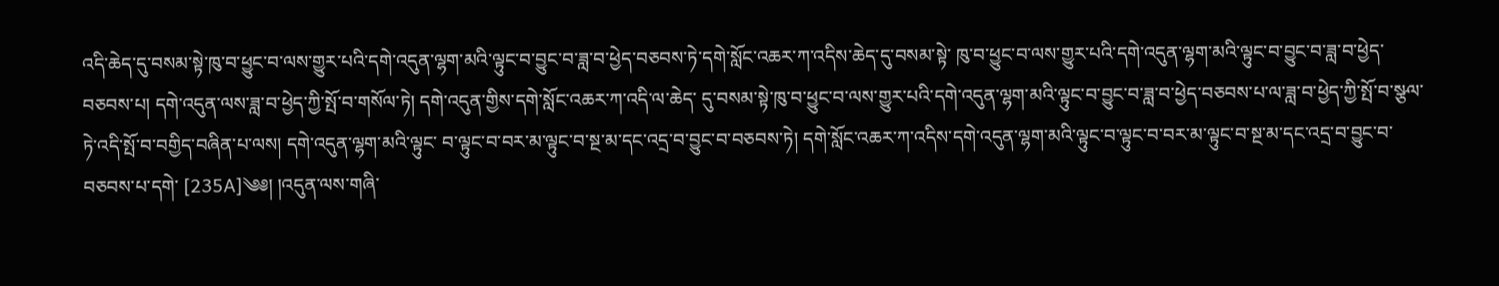འདི་ཆེད་དུ་བསམ་སྟེ་ཁུ་བ་ཕྱུང་བ་ལས་གྱུར་པའི་དགེ་འདུན་ལྷག་མའི་ལྟུང་བ་བྱུང་བ་ཟླ་བ་ཕྱེད་བཅབས་ཏེ་དགེ་སློང་འཆར་ཀ་འདིས་ཆེད་དུ་བསམ་སྟེ་ ཁུ་བ་ཕྱུང་བ་ལས་གྱུར་པའི་དགེ་འདུན་ལྷག་མའི་ལྟུང་བ་བྱུང་བ་ཟླ་བ་ཕྱེད་བཅབས་པ། དགེ་འདུན་ལས་ཟླ་བ་ཕྱེད་ཀྱི་སྤོ་བ་གསོལ་ཏེ། དགེ་འདུན་གྱིས་དགེ་སློང་འཆར་ཀ་འདི་ལ་ཆེད་ དུ་བསམ་སྟེ་ཁུ་བ་ཕྱུང་བ་ལས་གྱུར་པའི་དགེ་འདུན་ལྷག་མའི་ལྟུང་བ་བྱུང་བ་ཟླ་བ་ཕྱེད་བཅབས་པ་ལ་ཟླ་བ་ཕྱེད་ཀྱི་སྤོ་བ་སྩལ་ཏེ་འདི་སྤོ་བ་བགྱིད་བཞིན་པ་ལས། དགེ་འདུན་ལྷག་མའི་ལྟུང་ བ་ལྟུང་བ་བར་མ་ལྟུང་བ་སྔ་མ་དང་འདྲ་བ་བྱུང་བ་བཅབས་ཏེ། དགེ་སློང་འཆར་ཀ་འདིས་དགེ་འདུན་ལྷག་མའི་ལྟུང་བ་ལྟུང་བ་བར་མ་ལྟུང་བ་སྔ་མ་དང་འདྲ་བ་བྱུང་བ་བཅབས་པ་དགེ་ [235A]༄༅། །འདུན་ལས་གཞི་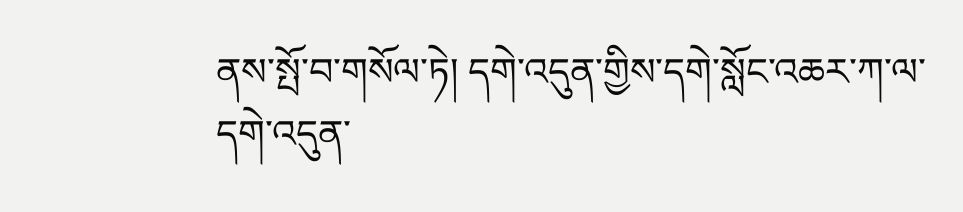ནས་སྤོ་བ་གསོལ་ཏེ། དགེ་འདུན་གྱིས་དགེ་སློང་འཆར་ཀ་ལ་དགེ་འདུན་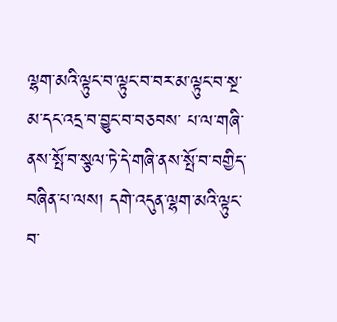ལྷག་མའི་ལྟུང་བ་ལྟུང་བ་བར་མ་ལྟུང་བ་སྔ་མ་དང་འདྲ་བ་བྱུང་བ་བཅབས་ པ་ལ་གཞི་ནས་སྤོ་བ་སྩལ་ཏེ་དེ་གཞི་ནས་སྤོ་བ་བགྱིད་བཞིན་པ་ལས། དགེ་འདུན་ལྷག་མའི་ལྟུང་བ་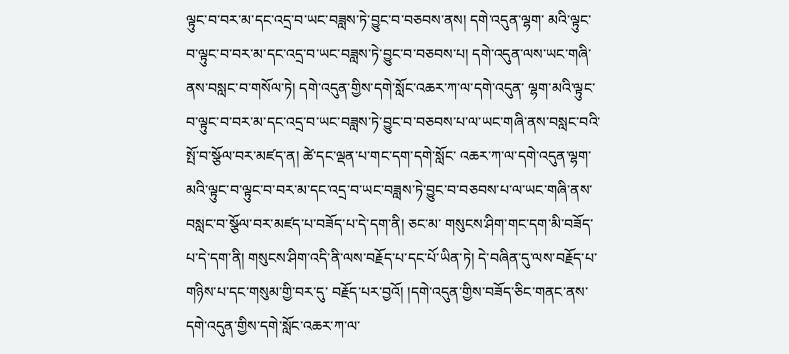ལྟུང་བ་བར་མ་དང་འདྲ་བ་ཡང་བཟླས་ཏེ་བྱུང་བ་བཅབས་ནས། དགེ་འདུན་ལྷག་ མའི་ལྟུང་བ་ལྟུང་བ་བར་མ་དང་འདྲ་བ་ཡང་བཟླས་ཏེ་བྱུང་བ་བཅབས་པ། དགེ་འདུན་ལས་ཡང་གཞི་ནས་བསླང་བ་གསོལ་ཏེ། དགེ་འདུན་གྱིས་དགེ་སློང་འཆར་ཀ་ལ་དགེ་འདུན་ ལྷག་མའི་ལྟུང་བ་ལྟུང་བ་བར་མ་དང་འདྲ་བ་ཡང་བཟླས་ཏེ་བྱུང་བ་བཅབས་པ་ལ་ཡང་གཞི་ནས་བསླང་བའི་སྤོ་བ་སྩོལ་བར་མཛད་ན། ཚེ་དང་ལྡན་པ་གང་དག་དགེ་སློང་ འཆར་ཀ་ལ་དགེ་འདུན་ལྷག་མའི་ལྟུང་བ་ལྟུང་བ་བར་མ་དང་འདྲ་བ་ཡང་བཟླས་ཏེ་བྱུང་བ་བཅབས་པ་ལ་ཡང་གཞི་ནས་བསླང་བ་སྩོལ་བར་མཛད་པ་བཟོད་པ་དེ་དག་ནི། ཅང་མ་ གསུངས་ཤིག་གང་དག་མི་བཟོད་པ་དེ་དག་ནི། གསུངས་ཤིག་འདི་ནི་ལས་བརྗོད་པ་དང་པོ་ཡིན་ཏེ། དེ་བཞིན་དུ་ལས་བརྗོད་པ་གཉིས་པ་དང་གསུམ་གྱི་བར་དུ་ བརྗོད་པར་བྱའོ། །དགེ་འདུན་གྱིས་བཟོད་ཅིང་གནང་ནས་དགེ་འདུན་གྱིས་དགེ་སློང་འཆར་ཀ་ལ་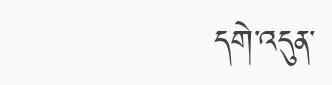དགེ་འདུན་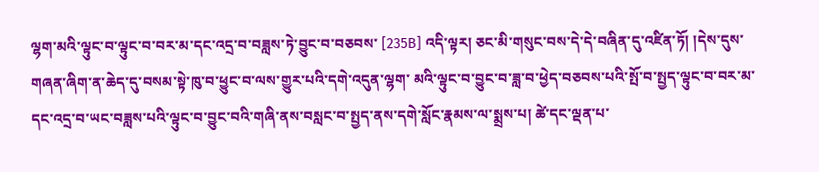ལྷག་མའི་ལྟུང་བ་ལྟུང་བ་བར་མ་དང་འདྲ་བ་བཟླས་ཏེ་བྱུང་བ་བཅབས་ [235B] འདི་ལྟར། ཅང་མི་གསུང་བས་དེ་དེ་བཞིན་དུ་འཛིན་ཏོ། །དེས་དུས་གཞན་ཞིག་ན་ཆེད་དུ་བསམ་སྟེ་ཁུ་བ་ཕྱུང་བ་ལས་གྱུར་པའི་དགེ་འདུན་ལྷག་ མའི་ལྟུང་བ་བྱུང་བ་ཟླ་བ་ཕྱེད་བཅབས་པའི་སྤོ་བ་སྤྱད་ལྟུང་བ་བར་མ་དང་འདྲ་བ་ཡང་བཟླས་པའི་ལྟུང་བ་བྱུང་བའི་གཞི་ནས་བསླང་བ་སྤྱད་ནས་དགེ་སློང་རྣམས་ལ་སྨྲས་པ། ཚེ་དང་ལྡན་པ་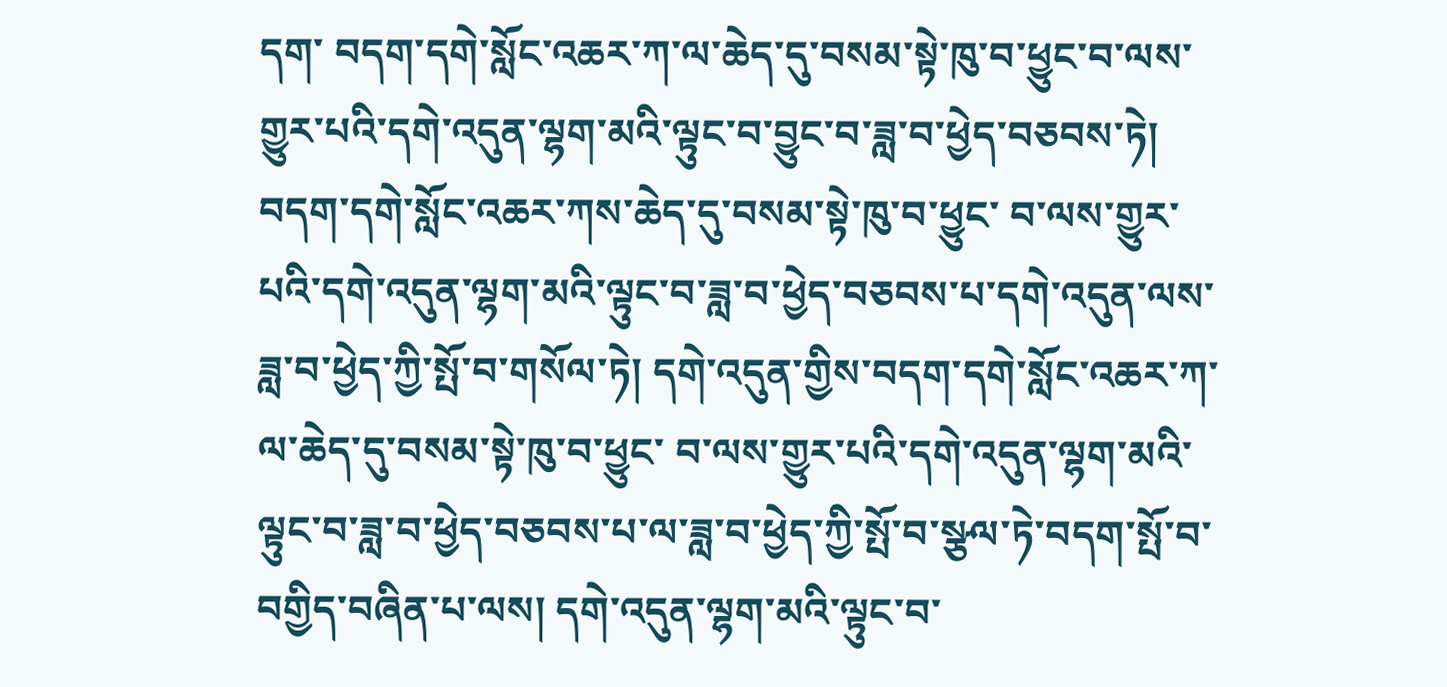དག་ བདག་དགེ་སློང་འཆར་ཀ་ལ་ཆེད་དུ་བསམ་སྟེ་ཁུ་བ་ཕྱུང་བ་ལས་གྱུར་པའི་དགེ་འདུན་ལྷག་མའི་ལྟུང་བ་བྱུང་བ་ཟླ་བ་ཕྱེད་བཅབས་ཏེ། བདག་དགེ་སློང་འཆར་ཀས་ཆེད་དུ་བསམ་སྟེ་ཁུ་བ་ཕྱུང་ བ་ལས་གྱུར་པའི་དགེ་འདུན་ལྷག་མའི་ལྟུང་བ་ཟླ་བ་ཕྱེད་བཅབས་པ་དགེ་འདུན་ལས་ཟླ་བ་ཕྱེད་ཀྱི་སྤོ་བ་གསོལ་ཏེ། དགེ་འདུན་གྱིས་བདག་དགེ་སློང་འཆར་ཀ་ལ་ཆེད་དུ་བསམ་སྟེ་ཁུ་བ་ཕྱུང་ བ་ལས་གྱུར་པའི་དགེ་འདུན་ལྷག་མའི་ལྟུང་བ་ཟླ་བ་ཕྱེད་བཅབས་པ་ལ་ཟླ་བ་ཕྱེད་ཀྱི་སྤོ་བ་སྩལ་ཏེ་བདག་སྤོ་བ་བགྱིད་བཞིན་པ་ལས། དགེ་འདུན་ལྷག་མའི་ལྟུང་བ་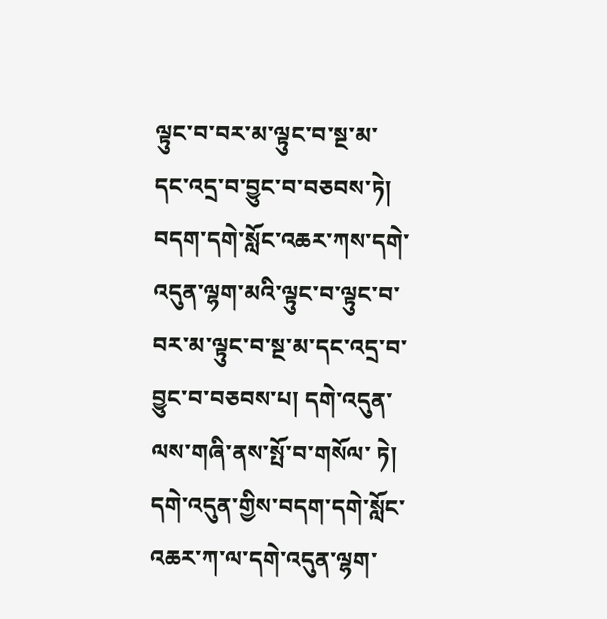ལྟུང་བ་བར་མ་ལྟུང་བ་སྔ་མ་ དང་འདྲ་བ་བྱུང་བ་བཅབས་ཏེ། བདག་དགེ་སློང་འཆར་ཀས་དགེ་འདུན་ལྷག་མའི་ལྟུང་བ་ལྟུང་བ་བར་མ་ལྟུང་བ་སྔ་མ་དང་འདྲ་བ་བྱུང་བ་བཅབས་པ། དགེ་འདུན་ལས་གཞི་ནས་སྤོ་བ་གསོལ་ ཏེ། དགེ་འདུན་གྱིས་བདག་དགེ་སློང་འཆར་ཀ་ལ་དགེ་འདུན་ལྷག་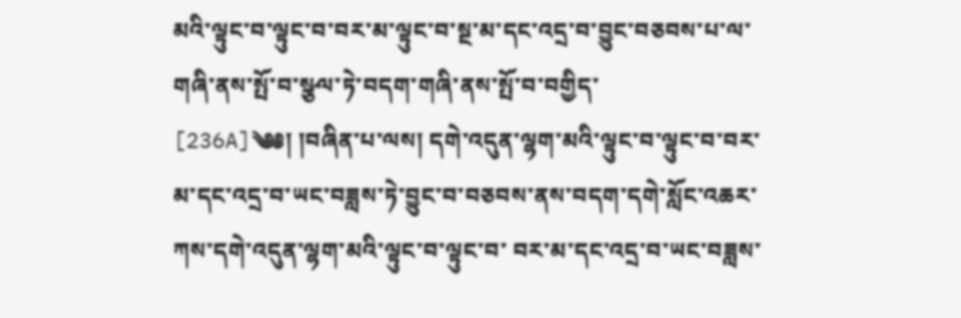མའི་ལྟུང་བ་ལྟུང་བ་བར་མ་ལྟུང་བ་སྔ་མ་དང་འདྲ་བ་བྱུང་བཅབས་པ་ལ་གཞི་ནས་སྤོ་བ་སྩལ་ཏེ་བདག་གཞི་ནས་སྤོ་བ་བགྱིད་ [236A]༄༅། །བཞིན་པ་ལས། དགེ་འདུན་ལྷག་མའི་ལྟུང་བ་ལྟུང་བ་བར་མ་དང་འདྲ་བ་ཡང་བཟླས་ཏེ་བྱུང་བ་བཅབས་ནས་བདག་དགེ་སློང་འཆར་ཀས་དགེ་འདུན་ལྷག་མའི་ལྟུང་བ་ལྟུང་བ་ བར་མ་དང་འདྲ་བ་ཡང་བཟླས་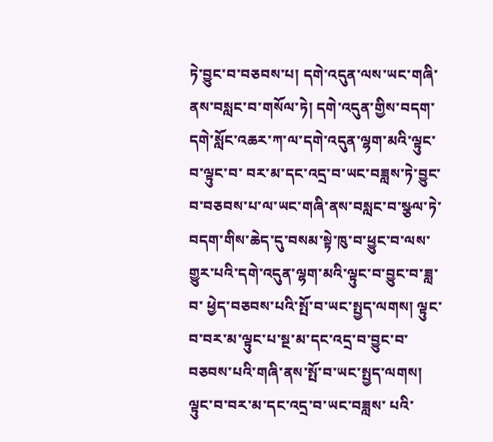ཏེ་བྱུང་བ་བཅབས་པ། དགེ་འདུན་ལས་ཡང་གཞི་ནས་བསླང་བ་གསོལ་ཏེ། དགེ་འདུན་གྱིས་བདག་དགེ་སློང་འཆར་ཀ་ལ་དགེ་འདུན་ལྷག་མའི་ལྟུང་བ་ལྟུང་བ་ བར་མ་དང་འདྲ་བ་ཡང་བཟླས་ཏེ་བྱུང་བ་བཅབས་པ་ལ་ཡང་གཞི་ནས་བསླང་བ་སྩལ་ཏེ་བདག་གིས་ཆེད་དུ་བསམ་སྟེ་ཁུ་བ་ཕྱུང་བ་ལས་གྱུར་པའི་དགེ་འདུན་ལྷག་མའི་ལྟུང་བ་བྱུང་བ་ཟླ་བ་ ཕྱེད་བཅབས་པའི་སྤོ་བ་ཡང་སྤྱད་ལགས། ལྟུང་བ་བར་མ་ལྟུང་པ་སྔ་མ་དང་འདྲ་བ་བྱུང་བ་བཅབས་པའི་གཞི་ནས་སྤོ་བ་ཡང་སྤྱད་ལགས། ལྟུང་བ་བར་མ་དང་འདྲ་བ་ཡང་བཟླས་ པའི་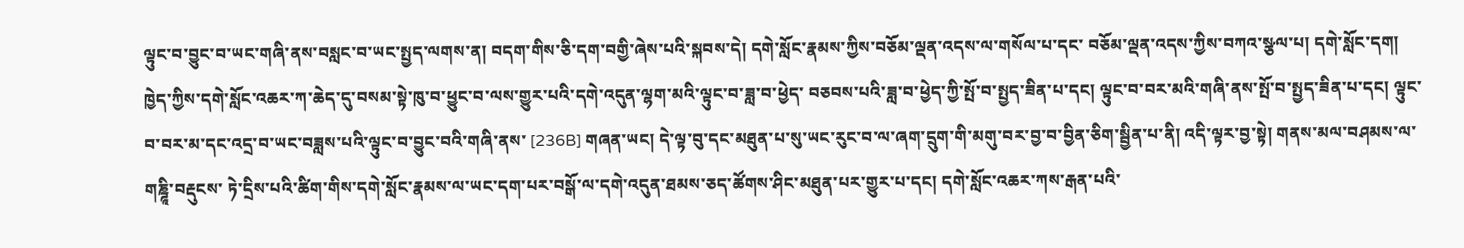ལྟུང་བ་བྱུང་བ་ཡང་གཞི་ནས་བསླང་བ་ཡང་སྤྱད་ལགས་ན། བདག་གིས་ཅི་དག་བགྱི་ཞེས་པའི་སྐབས་དེ། དགེ་སློང་རྣམས་ཀྱིས་བཅོམ་ལྡན་འདས་ལ་གསོལ་པ་དང་ བཅོམ་ལྡན་འདས་ཀྱིས་བཀའ་སྩལ་པ། དགེ་སློང་དག། ཁྱེད་ཀྱིས་དགེ་སློང་འཆར་ཀ་ཆེད་དུ་བསམ་སྟེ་ཁུ་བ་ཕྱུང་བ་ལས་གྱུར་པའི་དགེ་འདུན་ལྷག་མའི་ལྟུང་བ་ཟླ་བ་ཕྱེད་ བཅབས་པའི་ཟླ་བ་ཕྱེད་ཀྱི་སྤོ་བ་སྤྱད་ཟིན་པ་དང། ལྟུང་བ་བར་མའི་གཞི་ནས་སྤོ་བ་སྤྱད་ཟིན་པ་དང། ལྟུང་བ་བར་མ་དང་འདྲ་བ་ཡང་བཟླས་པའི་ལྟུང་བ་བྱུང་བའི་གཞི་ནས་ [236B] གཞན་ཡང། དེ་ལྟ་བུ་དང་མཐུན་པ་སུ་ཡང་རུང་བ་ལ་ཞག་དྲུག་གི་མགུ་བར་བྱ་བ་བྱིན་ཅིག་སྦྱིན་པ་ནི། འདི་ལྟར་བྱ་སྟེ། གནས་མལ་བཤམས་ལ་གཎྜཱི་བརྡུངས་ ཏེ་དྲིས་པའི་ཚིག་གིས་དགེ་སློང་རྣམས་ལ་ཡང་དག་པར་བསྒོ་ལ་དགེ་འདུན་ཐམས་ཅད་ཚོགས་ཤིང་མཐུན་པར་གྱུར་པ་དང། དགེ་སློང་འཆར་ཀས་རྒན་པའི་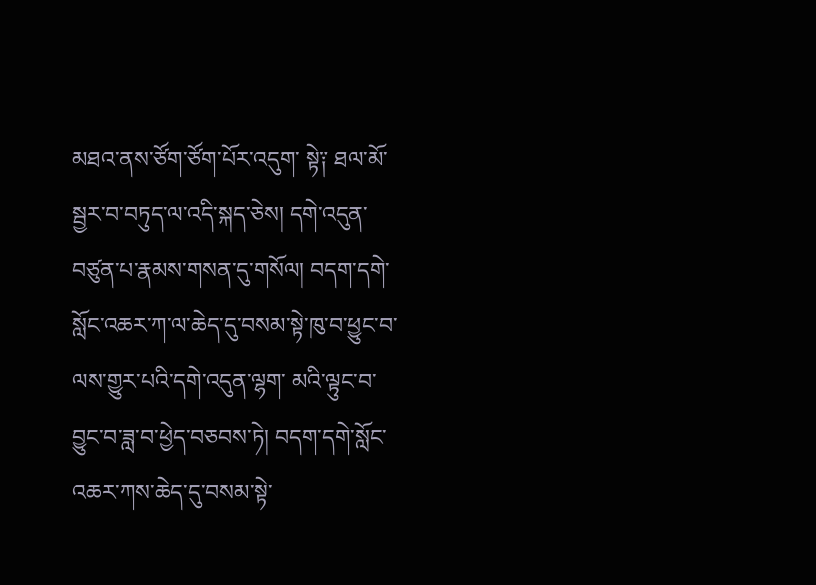མཐའ་ནས་ཙོག་ཙོག་པོར་འདུག་ སྟེ༑ ཐལ་མོ་སྦྱར་བ་བཏུད་ལ་འདི་སྐད་ཅེས། དགེ་འདུན་བཙུན་པ་རྣམས་གསན་དུ་གསོལ། བདག་དགེ་སློང་འཆར་ཀ་ལ་ཆེད་དུ་བསམ་སྟེ་ཁུ་བ་ཕྱུང་བ་ལས་གྱུར་པའི་དགེ་འདུན་ལྷག་ མའི་ལྟུང་བ་བྱུང་བ་ཟླ་བ་ཕྱེད་བཅབས་ཏེ། བདག་དགེ་སློང་འཆར་ཀས་ཆེད་དུ་བསམ་སྟེ་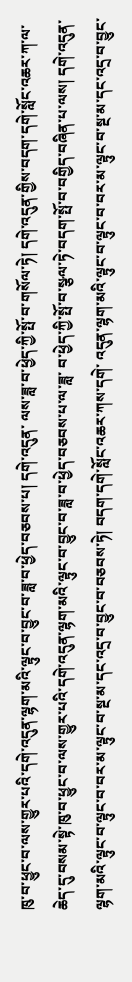ཁུ་བ་ཕྱུང་བ་ལས་གྱུར་པའི་དགེ་འདུན་ལྷག་མའི་ལྟུང་བ་བྱུང་བ་ཟླ་བ་ཕྱེད་བཅབས་པ། དགེ་འདུན་ ལས་ཟླ་བ་ཕྱེད་ཀྱི་སྤོ་བ་གསོལ་ཏེ། དགེ་འདུན་གྱིས་བདག་དགེ་སློང་འཆར་ཀ་ལ་ཆེད་དུ་བསམ་སྟེ་ཁུ་བ་ཕྱུང་བ་ལས་གྱུར་པའི་དགེ་འདུན་ལྷག་མའི་ལྟུང་བ་བྱུང་བ་ཟླ་བ་ཕྱེད་བཅབས་པ་ལ་ཟླ་ བ་ཕྱེད་ཀྱི་སྤོ་བ་སྩལ་ཏེ་བདག་སྤོ་བ་བགྱིད་བཞིན་པ་ལས། དགེ་འདུན་ལྷག་མའི་ལྟུང་བ་ལྟུང་བ་བར་མ་ལྟུང་བ་སྔ་མ་དང་འདྲ་བ་བྱུང་བ་བཅབས་ཏེ། བདག་དགེ་སློང་འཆར་ཀས་དགེ་ འདུན་ལྷག་མའི་ལྟུང་བ་ལྟུང་བ་བར་མ་ལྟུང་བ་སྔ་མ་དང་འདྲ་བ་བྱུང་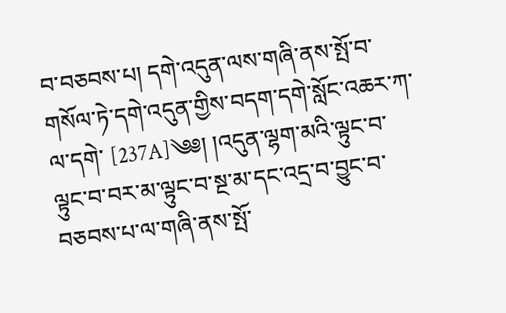བ་བཅབས་པ། དགེ་འདུན་ལས་གཞི་ནས་སྤོ་བ་གསོལ་ཏེ་དགེ་འདུན་གྱིས་བདག་དགེ་སློང་འཆར་ཀ་ལ་དགེ་ [237A]༄༅། །འདུན་ལྷག་མའི་ལྟུང་བ་ལྟུང་བ་བར་མ་ལྟུང་བ་སྔ་མ་དང་འདྲ་བ་བྱུང་བ་བཅབས་པ་ལ་གཞི་ནས་སྤོ་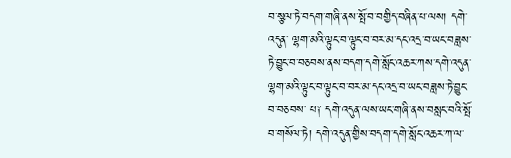བ་སྩལ་ཏེ་བདག་གཞི་ནས་སྤོ་བ་བགྱིད་བཞིན་པ་ལས། དགེ་འདུན་ ལྷག་མའི་ལྟུང་བ་ལྟུང་བ་བར་མ་དང་འདྲ་བ་ཡང་བཟླས་ཏེ་བྱུང་བ་བཅབས་ནས་བདག་དགེ་སློང་འཆར་ཀས་དགེ་འདུན་ལྷག་མའི་ལྟུང་བ་ལྟུང་བ་བར་མ་དང་འདྲ་བ་ཡང་བཟླས་ཏེ་བྱུང་བ་བཅབས་ པ༑ དགེ་འདུན་ལས་ཡང་གཞི་ནས་བསླང་བའི་སྤོ་བ་གསོལ་ཏེ། དགེ་འདུན་གྱིས་བདག་དགེ་སློང་འཆར་ཀ་ལ་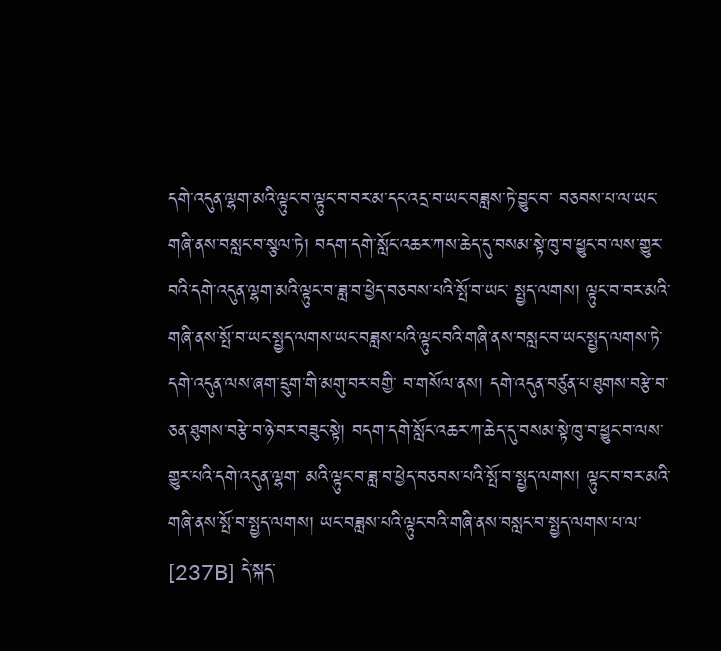དགེ་འདུན་ལྷག་མའི་ལྟུང་བ་ལྟུང་བ་བར་མ་དང་འདྲ་བ་ཡང་བཟླས་ཏེ་བྱུང་བ་ བཅབས་པ་ལ་ཡང་གཞི་ནས་བསླང་བ་སྩལ་ཏེ། བདག་དགེ་སློང་འཆར་ཀས་ཆེད་དུ་བསམ་སྟེ་ཁུ་བ་ཕྱུང་བ་ལས་གྱུར་བའི་དགེ་འདུན་ལྷག་མའི་ལྟུང་བ་ཟླ་བ་ཕྱེད་བཅབས་པའི་སྤོ་བ་ཡང་ སྤྱད་ལགས། ལྟུང་བ་བར་མའི་གཞི་ནས་སྤོ་བ་ཡང་སྤྱད་ལགས་ཡང་བཟླས་པའི་ལྟུང་བའི་གཞི་ནས་བསླང་བ་ཡང་སྤྱད་ལགས་ཏེ་དགེ་འདུན་ལས་ཞག་དྲུག་གི་མགུ་བར་བགྱི་ བ་གསོལ་ནས། དགེ་འདུན་བཙུན་པ་ཐུགས་བརྩེ་བ་ཅན་ཐུགས་བརྩེ་བ་ཉེ་བར་བཟུང་སྟེ། བདག་དགེ་སློང་འཆར་ཀ་ཆེད་དུ་བསམ་སྟེ་ཁུ་བ་ཕྱུང་བ་ལས་གྱུར་པའི་དགེ་འདུན་ལྷག་ མའི་ལྟུང་བ་ཟླ་བ་ཕྱེད་བཅབས་པའི་སྤོ་བ་སྤྱད་ལགས། ལྟུང་བ་བར་མའི་གཞི་ནས་སྤོ་བ་སྤྱད་ལགས། ཡང་བཟླས་པའི་ལྟུང་བའི་གཞི་ནས་བསླང་བ་སྤྱད་ལགས་པ་ལ་ [237B] དེ་སྐད་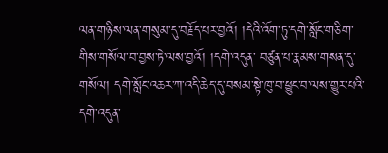ལན་གཉིས་ལན་གསུམ་དུ་བརྗོད་པར་བྱའོ། །དེའི་འོག་ཏུ་དགེ་སློང་གཅིག་གིས་གསོལ་བ་བྱས་ཏེ་ལས་བྱའོ། །དགེ་འདུན་ བཙུན་པ་རྣམས་གསན་དུ་གསོལ། དགེ་སློང་འཆར་ཀ་འདི་ཆེད་དུ་བསམ་སྟེ་ཁུ་བ་ཕྱུང་བ་ལས་གྱུར་པའི་དགེ་འདུན་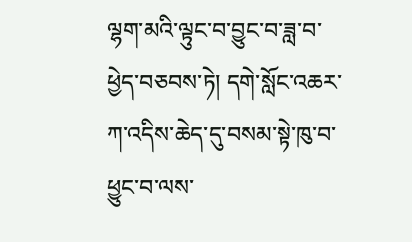ལྷག་མའི་ལྟུང་བ་བྱུང་བ་ཟླ་བ་ཕྱེད་བཅབས་ཏེ། དགེ་སློང་འཆར་ ཀ་འདིས་ཆེད་དུ་བསམ་སྟེ་ཁུ་བ་ཕྱུང་བ་ལས་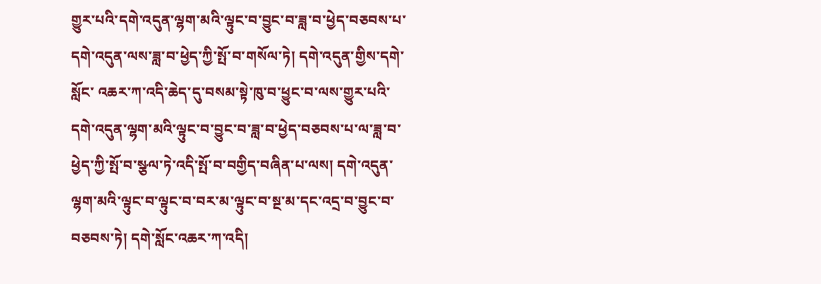གྱུར་པའི་དགེ་འདུན་ལྷག་མའི་ལྟུང་བ་བྱུང་བ་ཟླ་བ་ཕྱེད་བཅབས་པ་དགེ་འདུན་ལས་ཟླ་བ་ཕྱེད་ཀྱི་སྤོ་བ་གསོལ་ཏེ། དགེ་འདུན་གྱིས་དགེ་སློང་ འཆར་ཀ་འདི་ཆེད་དུ་བསམ་སྟེ་ཁུ་བ་ཕྱུང་བ་ལས་གྱུར་པའི་དགེ་འདུན་ལྷག་མའི་ལྟུང་བ་བྱུང་བ་ཟླ་བ་ཕྱེད་བཅབས་པ་ལ་ཟླ་བ་ཕྱེད་ཀྱི་སྤོ་བ་སྩལ་ཏེ་འདི་སྤོ་བ་བགྱིད་བཞིན་པ་ལས། དགེ་འདུན་ ལྷག་མའི་ལྟུང་བ་ལྟུང་བ་བར་མ་ལྟུང་བ་སྔ་མ་དང་འདྲ་བ་བྱུང་བ་བཅབས་ཏེ། དགེ་སློང་འཆར་ཀ་འདི།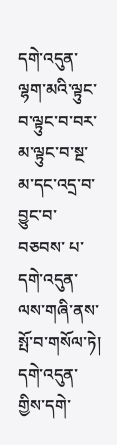དགེ་འདུན་ལྷག་མའི་ལྟུང་བ་ལྟུང་བ་བར་མ་ལྟུང་བ་སྔ་མ་དང་འདྲ་བ་བྱུང་བ་བཅབས་ པ་དགེ་འདུན་ལས་གཞི་ནས་སྤོ་བ་གསོལ་ཏེ། དགེ་འདུན་གྱིས་དགེ་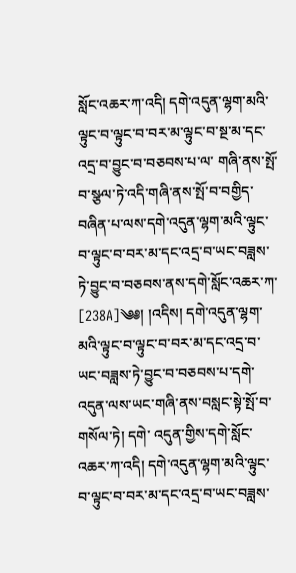སློང་འཆར་ཀ་འདི། དགེ་འདུན་ལྷག་མའི་ལྟུང་བ་ལྟུང་བ་བར་མ་ལྟུང་བ་སྔ་མ་དང་འདྲ་བ་བྱུང་བ་བཅབས་པ་ལ་ གཞི་ནས་སྤོ་བ་སྩལ་ཏེ་འདི་གཞི་ནས་སྤོ་བ་བགྱིད་བཞིན་པ་ལས་དགེ་འདུན་ལྷག་མའི་ལྟུང་བ་ལྟུང་བ་བར་མ་དང་འདྲ་བ་ཡང་བཟླས་ཏེ་བྱུང་བ་བཅབས་ནས་དགེ་སློང་འཆར་ཀ་ [238A]༄༅། །འདིས། དགེ་འདུན་ལྷག་མའི་ལྟུང་བ་ལྟུང་བ་བར་མ་དང་འདྲ་བ་ཡང་བཟླས་ཏེ་བྱུང་བ་བཅབས་པ་དགེ་འདུན་ལས་ཡང་གཞི་ནས་བསླང་སྟེ་སྤོ་བ་གསོལ་ཏེ། དགེ་ འདུན་གྱིས་དགེ་སློང་འཆར་ཀ་འདི། དགེ་འདུན་ལྷག་མའི་ལྟུང་བ་ལྟུང་བ་བར་མ་དང་འདྲ་བ་ཡང་བཟླས་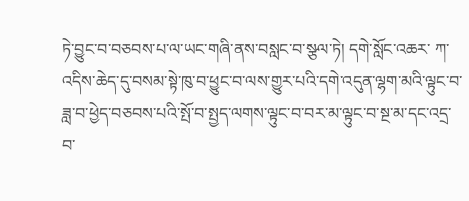ཏེ་བྱུང་བ་བཅབས་པ་ལ་ཡང་གཞི་ནས་བསླང་བ་སྩལ་ཏེ། དགེ་སློང་འཆར་ ཀ་འདིས་ཆེད་དུ་བསམ་སྟེ་ཁུ་བ་ཕྱུང་བ་ལས་གྱུར་པའི་དགེ་འདུན་ལྷག་མའི་ལྟུང་བ་ཟླ་བ་ཕྱེད་བཅབས་པའི་སྤོ་བ་སྤྱད་ལགས་ལྟུང་བ་བར་མ་ལྟུང་བ་སྔ་མ་དང་འདྲ་བ་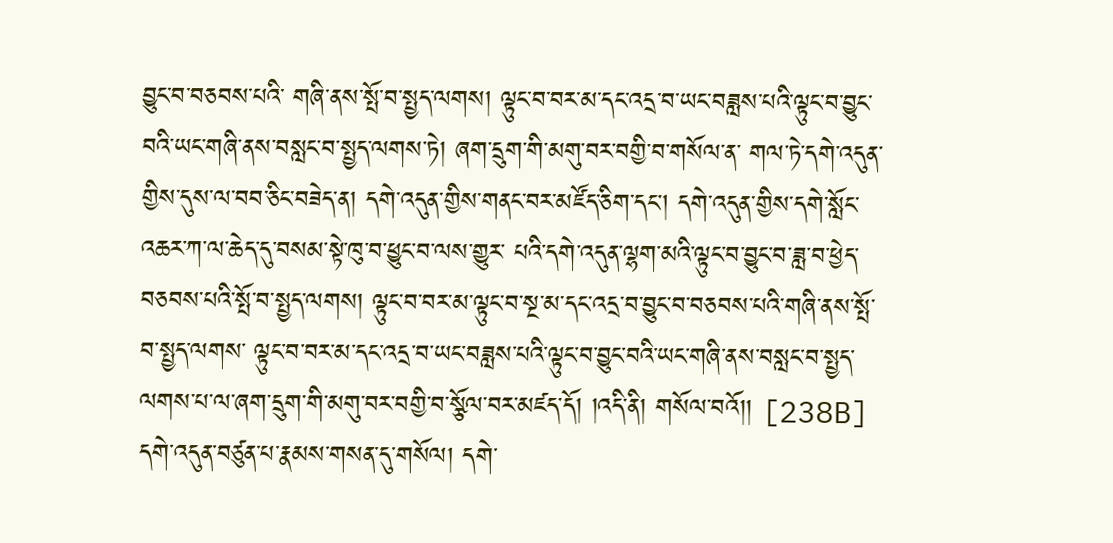བྱུང་བ་བཅབས་པའི་ གཞི་ནས་སྤོ་བ་སྤྱད་ལགས། ལྟུང་བ་བར་མ་དང་འདྲ་བ་ཡང་བཟླས་པའི་ལྟུང་བ་བྱུང་བའི་ཡང་གཞི་ནས་བསླང་བ་སྤྱད་ལགས་ཏེ། ཞག་དྲུག་གི་མགུ་བར་བགྱི་བ་གསོལ་ན་ གལ་ཏེ་དགེ་འདུན་གྱིས་དུས་ལ་བབ་ཅིང་བཟེད་ན། དགེ་འདུན་གྱིས་གནང་བར་མཛོད་ཅིག་དང། དགེ་འདུན་གྱིས་དགེ་སློང་འཆར་ཀ་ལ་ཆེད་དུ་བསམ་སྟེ་ཁུ་བ་ཕྱུང་བ་ལས་གྱུར་ པའི་དགེ་འདུན་ལྷག་མའི་ལྟུང་བ་བྱུང་བ་ཟླ་བ་ཕྱེད་བཅབས་པའི་སྤོ་བ་སྤྱད་ལགས། ལྟུང་བ་བར་མ་ལྟུང་བ་སྔ་མ་དང་འདྲ་བ་བྱུང་བ་བཅབས་པའི་གཞི་ནས་སྤོ་བ་སྤྱད་ལགས་ ལྟུང་བ་བར་མ་དང་འདྲ་བ་ཡང་བཟླས་པའི་ལྟུང་བ་བྱུང་བའི་ཡང་གཞི་ནས་བསླང་བ་སྤྱད་ལགས་པ་ལ་ཞག་དྲུག་གི་མགུ་བར་བགྱི་བ་སྩོལ་བར་མཛད་དོ། །འདི་ནི། གསོལ་བའོ།། [238B] དགེ་འདུན་བཙུན་པ་རྣམས་གསན་དུ་གསོལ། དགེ་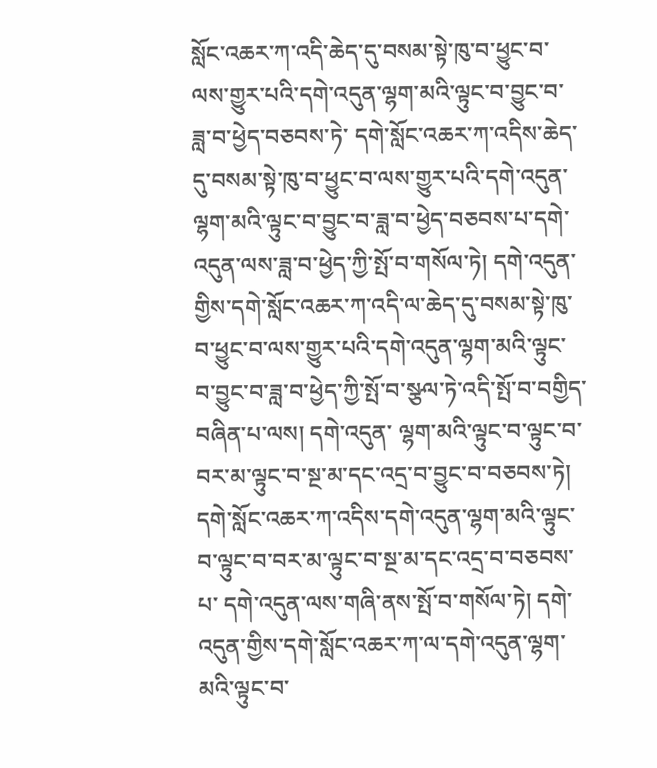སློང་འཆར་ཀ་འདི་ཆེད་དུ་བསམ་སྟེ་ཁུ་བ་ཕྱུང་བ་ལས་གྱུར་པའི་དགེ་འདུན་ལྷག་མའི་ལྟུང་བ་བྱུང་བ་ཟླ་བ་ཕྱེད་བཅབས་ཏེ་ དགེ་སློང་འཆར་ཀ་འདིས་ཆེད་དུ་བསམ་སྟེ་ཁུ་བ་ཕྱུང་བ་ལས་གྱུར་པའི་དགེ་འདུན་ལྷག་མའི་ལྟུང་བ་བྱུང་བ་ཟླ་བ་ཕྱེད་བཅབས་པ་དགེ་འདུན་ལས་ཟླ་བ་ཕྱེད་ཀྱི་སྤོ་བ་གསོལ་ཏེ། དགེ་འདུན་ གྱིས་དགེ་སློང་འཆར་ཀ་འདི་ལ་ཆེད་དུ་བསམ་སྟེ་ཁུ་བ་ཕྱུང་བ་ལས་གྱུར་པའི་དགེ་འདུན་ལྷག་མའི་ལྟུང་བ་བྱུང་བ་ཟླ་བ་ཕྱེད་ཀྱི་སྤོ་བ་སྩལ་ཏེ་འདི་སྤོ་བ་བགྱིད་བཞིན་པ་ལས། དགེ་འདུན་ ལྷག་མའི་ལྟུང་བ་ལྟུང་བ་བར་མ་ལྟུང་བ་སྔ་མ་དང་འདྲ་བ་བྱུང་བ་བཅབས་ཏེ། དགེ་སློང་འཆར་ཀ་འདིས་དགེ་འདུན་ལྷག་མའི་ལྟུང་བ་ལྟུང་བ་བར་མ་ལྟུང་བ་སྔ་མ་དང་འདྲ་བ་བཅབས་པ་ དགེ་འདུན་ལས་གཞི་ནས་སྤོ་བ་གསོལ་ཏེ། དགེ་འདུན་གྱིས་དགེ་སློང་འཆར་ཀ་ལ་དགེ་འདུན་ལྷག་མའི་ལྟུང་བ་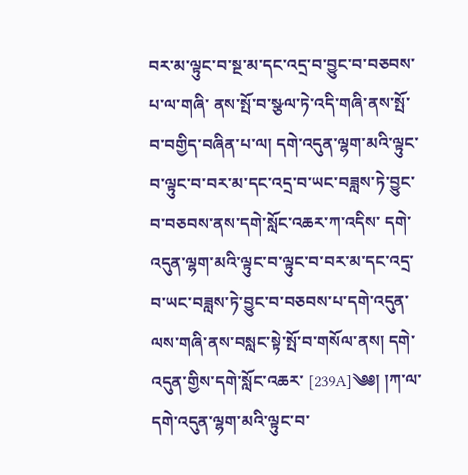བར་མ་ལྟུང་བ་སྔ་མ་དང་འདྲ་བ་བྱུང་བ་བཅབས་པ་ལ་གཞི་ ནས་སྤོ་བ་སྩལ་ཏེ་འདི་གཞི་ནས་སྤོ་བ་བགྱིད་བཞིན་པ་ལ། དགེ་འདུན་ལྷག་མའི་ལྟུང་བ་ལྟུང་བ་བར་མ་དང་འདྲ་བ་ཡང་བཟླས་ཏེ་བྱུང་བ་བཅབས་ནས་དགེ་སློང་འཆར་ཀ་འདིས་ དགེ་འདུན་ལྷག་མའི་ལྟུང་བ་ལྟུང་བ་བར་མ་དང་འདྲ་བ་ཡང་བཟླས་ཏེ་བྱུང་བ་བཅབས་པ་དགེ་འདུན་ལས་གཞི་ནས་བསླང་སྟེ་སྤོ་བ་གསོལ་ནས། དགེ་འདུན་གྱིས་དགེ་སློང་འཆར་ [239A]༄༅། །ཀ་ལ་དགེ་འདུན་ལྷག་མའི་ལྟུང་བ་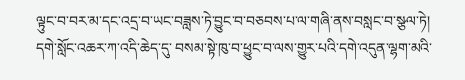ལྟུང་བ་བར་མ་དང་འདྲ་བ་ཡང་བཟླས་ཏེ་བྱུང་བ་བཅབས་པ་ལ་གཞི་ནས་བསླང་བ་སྩལ་ཏེ། དགེ་སློང་འཆར་ཀ་འདི་ཆེད་དུ་ བསམ་སྟེ་ཁུ་བ་ཕྱུང་བ་ལས་གྱུར་པའི་དགེ་འདུན་ལྷག་མའི་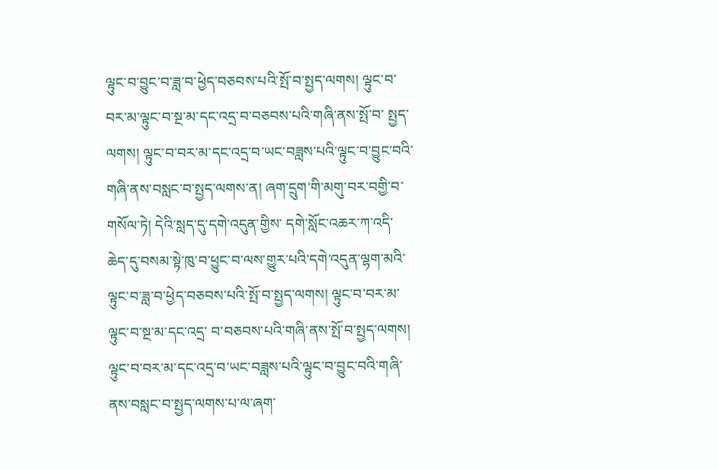ལྟུང་བ་བྱུང་བ་ཟླ་བ་ཕྱེད་བཅབས་པའི་སྤོ་བ་སྤྱད་ལགས། ལྟུང་བ་བར་མ་ལྟུང་བ་སྔ་མ་དང་འདྲ་བ་བཅབས་པའི་གཞི་ནས་སྤོ་བ་ སྤྱད་ལགས། ལྟུང་བ་བར་མ་དང་འདྲ་བ་ཡང་བཟླས་པའི་ལྟུང་བ་བྱུང་བའི་གཞི་ནས་བསླང་བ་སྤྱད་ལགས་ན། ཞག་དྲུག་གི་མགུ་བར་བགྱི་བ་གསོལ་ཏེ། དེའི་སླད་དུ་དགེ་འདུན་གྱིས་ དགེ་སློང་འཆར་ཀ་འདི་ཆེད་དུ་བསམ་སྟེ་ཁུ་བ་ཕྱུང་བ་ལས་གྱུར་པའི་དགེ་འདུན་ལྷག་མའི་ལྟུང་བ་ཟླ་བ་ཕྱེད་བཅབས་པའི་སྤོ་བ་སྤྱད་ལགས། ལྟུང་བ་བར་མ་ལྟུང་བ་སྔ་མ་དང་འདྲ་ བ་བཅབས་པའི་གཞི་ནས་སྤོ་བ་སྤྱད་ལགས། ལྟུང་བ་བར་མ་དང་འདྲ་བ་ཡང་བཟླས་པའི་ལྟུང་བ་བྱུང་བའི་གཞི་ནས་བསླང་བ་སྤྱད་ལགས་པ་ལ་ཞག་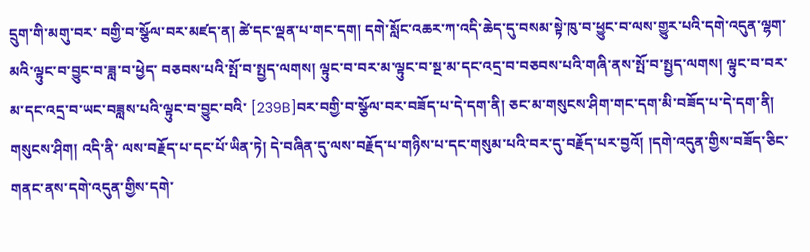དྲུག་གི་མགུ་བར་ བགྱི་བ་སྩོལ་བར་མཛད་ན། ཚེ་དང་ལྡན་པ་གང་དག། དགེ་སློང་འཆར་ཀ་འདི་ཆེད་དུ་བསམ་སྟེ་ཁུ་བ་ཕྱུང་བ་ལས་གྱུར་པའི་དགེ་འདུན་ལྷག་མའི་ལྟུང་བ་བྱུང་བ་ཟླ་བ་ཕྱེད་ བཅབས་པའི་སྤོ་བ་སྤྱད་ལགས། ལྟུང་བ་བར་མ་ལྟུང་བ་སྔ་མ་དང་འདྲ་བ་བཅབས་པའི་གཞི་ནས་སྤོ་བ་སྤྱད་ལགས། ལྟུང་བ་བར་མ་དང་འདྲ་བ་ཡང་བཟླས་པའི་ལྟུང་བ་བྱུང་བའི་ [239B]བར་བགྱི་བ་སྩོལ་བར་བཟོད་པ་དེ་དག་ནི། ཅང་མ་གསུངས་ཤིག་གང་དག་མི་བཟོད་པ་དེ་དག་ནི། གསུངས་ཤིག། འདི་ནི་ ལས་བརྗོད་པ་དང་པོ་ཡིན་ཏེ། དེ་བཞིན་དུ་ལས་བརྗོད་པ་གཉིས་པ་དང་གསུམ་པའི་བར་དུ་བརྗོད་པར་བྱའོ། །དགེ་འདུན་གྱིས་བཟོད་ཅིང་གནང་ནས་དགེ་འདུན་གྱིས་དགེ་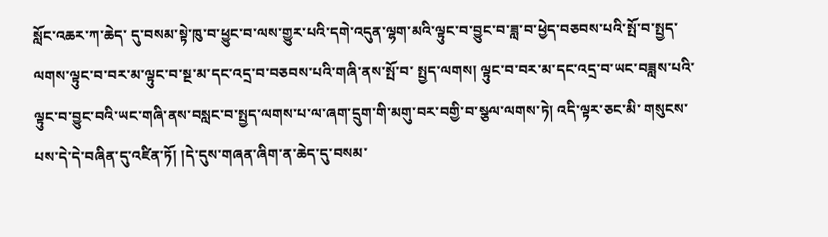སློང་འཆར་ཀ་ཆེད་ དུ་བསམ་སྟེ་ཁུ་བ་ཕྱུང་བ་ལས་གྱུར་པའི་དགེ་འདུན་ལྷག་མའི་ལྟུང་བ་བྱུང་བ་ཟླ་བ་ཕྱེད་བཅབས་པའི་སྤོ་བ་སྤྱད་ལགས་ལྟུང་བ་བར་མ་ལྟུང་བ་སྔ་མ་དང་འདྲ་བ་བཅབས་པའི་གཞི་ནས་སྤོ་བ་ སྤྱད་ལགས། ལྟུང་བ་བར་མ་དང་འདྲ་བ་ཡང་བཟླས་པའི་ལྟུང་བ་བྱུང་བའི་ཡང་གཞི་ནས་བསླང་བ་སྤྱད་ལགས་པ་ལ་ཞག་དྲུག་གི་མགུ་བར་བགྱི་བ་སྩལ་ལགས་ཏེ། འདི་ལྟར་ཅང་མི་ གསུངས་པས་དེ་དེ་བཞིན་དུ་འཛིན་ཏོ། །དེ་དུས་གཞན་ཞིག་ན་ཆེད་དུ་བསམ་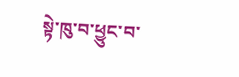སྟེ་ཁུ་བ་ཕྱུང་བ་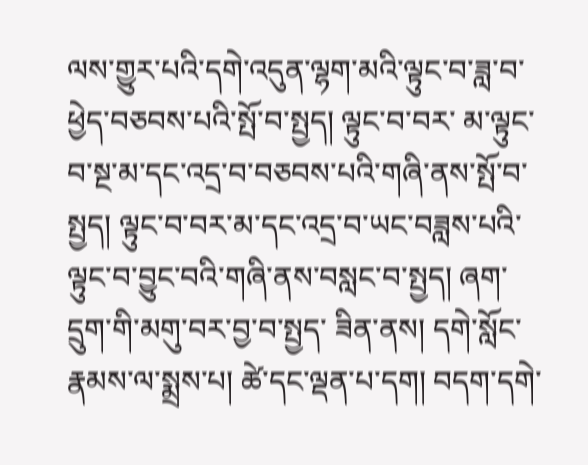ལས་གྱུར་པའི་དགེ་འདུན་ལྷག་མའི་ལྟུང་བ་ཟླ་བ་ཕྱེད་བཅབས་པའི་སྤོ་བ་སྤྱད། ལྟུང་བ་བར་ མ་ལྟུང་བ་སྔ་མ་དང་འདྲ་བ་བཅབས་པའི་གཞི་ནས་སྤོ་བ་སྤྱད། ལྟུང་བ་བར་མ་དང་འདྲ་བ་ཡང་བཟླས་པའི་ལྟུང་བ་བྱུང་བའི་གཞི་ནས་བསླང་བ་སྤྱད། ཞག་དྲུག་གི་མགུ་བར་བྱ་བ་སྤྱད་ ཟིན་ནས། དགེ་སློང་རྣམས་ལ་སྨྲས་པ། ཚེ་དང་ལྡན་པ་དག། བདག་དགེ་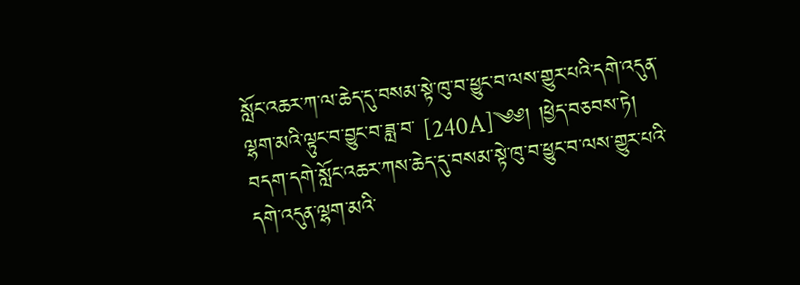སློང་འཆར་ཀ་ལ་ཆེད་དུ་བསམ་སྟེ་ཁུ་བ་ཕྱུང་བ་ལས་གྱུར་པའི་དགེ་འདུན་ལྷག་མའི་ལྟུང་བ་བྱུང་བ་ཟླ་བ་ [240A]༄༅། །ཕྱེད་བཅབས་ཏེ། བདག་དགེ་སློང་འཆར་ཀས་ཆེད་དུ་བསམ་སྟེ་ཁུ་བ་ཕྱུང་བ་ལས་གྱུར་པའི་དགེ་འདུན་ལྷག་མའི་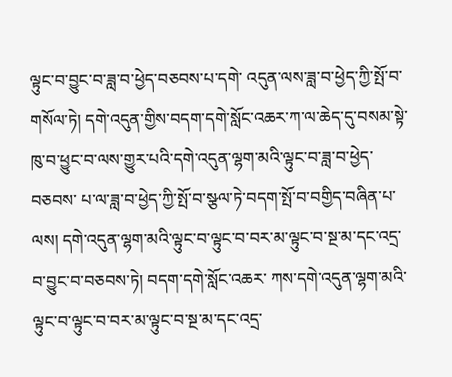ལྟུང་བ་བྱུང་བ་ཟླ་བ་ཕྱེད་བཅབས་པ་དགེ་ འདུན་ལས་ཟླ་བ་ཕྱེད་ཀྱི་སྤོ་བ་གསོལ་ཏེ། དགེ་འདུན་གྱིས་བདག་དགེ་སློང་འཆར་ཀ་ལ་ཆེད་དུ་བསམ་སྟེ་ཁུ་བ་ཕྱུང་བ་ལས་གྱུར་པའི་དགེ་འདུན་ལྷག་མའི་ལྟུང་བ་ཟླ་བ་ཕྱེད་བཅབས་ པ་ལ་ཟླ་བ་ཕྱེད་ཀྱི་སྤོ་བ་སྩལ་ཏེ་བདག་སྤོ་བ་བགྱིད་བཞིན་པ་ལས། དགེ་འདུན་ལྷག་མའི་ལྟུང་བ་ལྟུང་བ་བར་མ་ལྟུང་བ་སྔ་མ་དང་འདྲ་བ་བྱུང་བ་བཅབས་ཏེ། བདག་དགེ་སློང་འཆར་ ཀས་དགེ་འདུན་ལྷག་མའི་ལྟུང་བ་ལྟུང་བ་བར་མ་ལྟུང་བ་སྔ་མ་དང་འདྲ་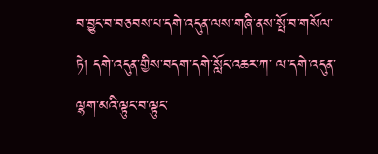བ་བྱུང་བ་བཅབས་པ་དགེ་འདུན་ལས་གཞི་ནས་སྤོ་བ་གསོལ་ཏེ། དགེ་འདུན་གྱིས་བདག་དགེ་སློང་འཆར་ཀ་ ལ་དགེ་འདུན་ལྷག་མའི་ལྟུང་བ་ལྟུང་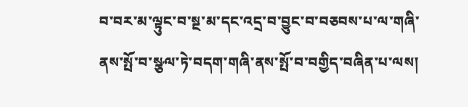བ་བར་མ་ལྟུང་བ་སྔ་མ་དང་འདྲ་བ་བྱུང་བ་བཅབས་པ་ལ་གཞི་ནས་སྤོ་བ་སྩལ་ཏེ་བདག་གཞི་ནས་སྤོ་བ་བགྱིད་བཞིན་པ་ལས།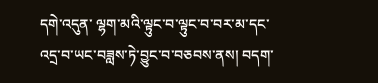དགེ་འདུན་ ལྷག་མའི་ལྟུང་བ་ལྟུང་བ་བར་མ་དང་འདྲ་བ་ཡང་བཟླས་ཏེ་བྱུང་བ་བཅབས་ནས། བདག་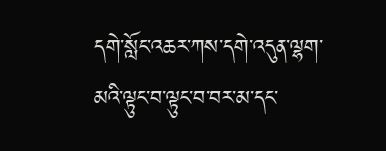དགེ་སློང་འཆར་ཀས་དགེ་འདུན་ལྷག་མའི་ལྟུང་བ་ལྟུང་བ་བར་མ་དང་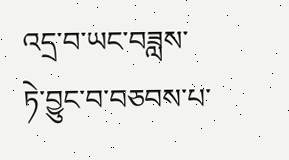འདྲ་བ་ཡང་བཟླས་ ཏེ་བྱུང་བ་བཅབས་པ་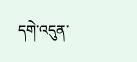དགེ་འདུན་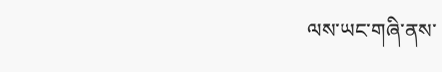ལས་ཡང་གཞི་ནས་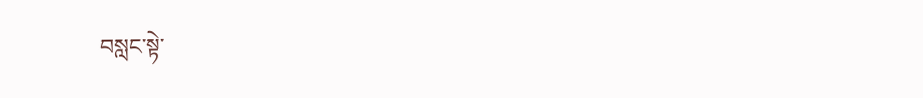བསླང་སྟེ་